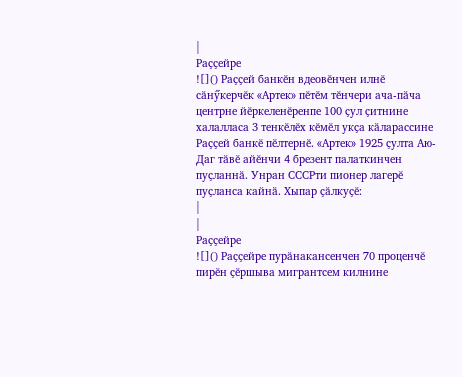|
Раҫҫейре
![]() Раҫҫей банкӗн вдеовӗнчен илнӗ сӑнӳкерчӗк «Артек» пӗтӗм тӗнчери ача-пӑча центрне йӗркеленӗренпе 100 ҫул ҫитнине халалласа 3 тенкӗлӗх кӗмӗл укҫа кӑларассине Раҫҫей банкӗ пӗлтернӗ. «Артек» 1925 ҫулта Аю-Даг тӑвӗ айӗнчи 4 брезент палаткинчен пуҫланнӑ. Унран СССРти пионер лагерӗ пуҫланса кайнӑ. Хыпар ҫӑлкуҫӗ:
|
|
Раҫҫейре
![]() Раҫҫейре пурӑнакансенчен 70 проценчӗ пирӗн ҫӗршыва мигрантсем килнине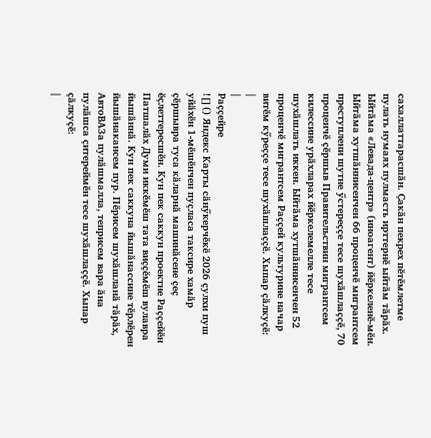сахаллаттарасшӑн. Ҫакӑн пекрех пӗтӗмлетме пулать нумаях пулмасть ирттернӗ ыйтӑм тӑрӑх. Ыйтӑма «Левада-центр» (иноагент) йӗркеленӗ-мӗн. Ыйтӑма хутшӑннисенчен 66 проценчӗ мигрантсем преступлени шутне ӳстереҫҫе тесе шухӑшлаҫҫӗ, 70 проценчӗ ҫӗршыв Правительствин мигрантсем килессине урӑхларах йӗркелемелле тесе шухӑшлать иккен. Ыйтӑма хутшӑннисенчен 52 проценчӗ мигрантсем Раҫҫей культурине начар витӗм кӳреҫҫе тесе шухӑшлаҫҫӗ. Хыпар ҫӑлкуҫӗ:
|
|
Раҫҫейре
![]() Яндекс Карты сӑнӳкерчӗкӗ 2026 ҫулхи пуш уйӑхӗн 1-мӗшӗнчен пуҫласа таксире хамӑр ҫӗршывра туса кӑларнӑ машинӑсене ҫеҫ ӗҫлеттересшӗн. Кун пек саккун проектне Раҫҫейӗн Патшалӑх Думи иккӗмӗш тата виҫҫӗмӗш вулавра йышӑннӑ. Кун пек саккуна йышӑнассине тӗрлӗрен йышӑнакансем пур. Пӗрисем шухӑшланӑ тӑрӑх, АвтоВАЗа пулӑшмалла, теприсем вара ӑна пулӑшса ҫитереймӗн тесе шухӑшлаҫҫӗ. Хыпар ҫӑлкуҫӗ:
|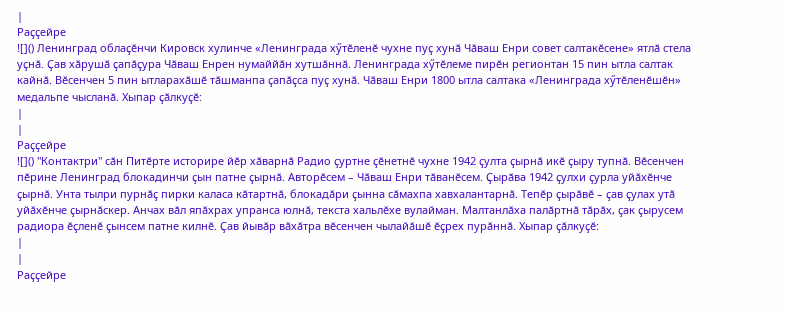|
Раҫҫейре
![]() Ленинград облаҫӗнчи Кировск хулинче «Ленинграда хӳтӗленӗ чухне пуҫ хунӑ Чӑваш Енри совет салтакӗсене» ятлӑ стела уҫнӑ. Ҫав хӑрушӑ ҫапӑҫура Чӑваш Енрен нумаййӑн хутшӑннӑ. Ленинграда хӳтӗлеме пирӗн регионтан 15 пин ытла салтак кайнӑ. Вӗсенчен 5 пин ытларахӑшӗ тӑшманпа ҫапӑҫса пуҫ хунӑ. Чӑваш Енри 1800 ытла салтака «Ленинграда хӳтӗленӗшӗн» медальпе чысланӑ. Хыпар ҫӑлкуҫӗ:
|
|
Раҫҫейре
![]() "Контактри" сӑн Питӗрте историре йӗр хӑварнӑ Радио ҫуртне ҫӗнетнӗ чухне 1942 ҫулта ҫырнӑ икӗ ҫыру тупнӑ. Вӗсенчен пӗрине Ленинград блокадинчи ҫын патне ҫырнӑ. Авторӗсем – Чӑваш Енри тӑванӗсем. Ҫырӑва 1942 ҫулхи ҫурла уйӑхӗнче ҫырнӑ. Унта тылри пурнӑҫ пирки каласа кӑтартнӑ, блокадӑри ҫынна сӑмахпа хавхалантарнӑ. Тепӗр ҫырӑвӗ – ҫав ҫулах утӑ уйӑхӗнче ҫырнӑскер. Анчах вӑл япӑхрах упранса юлнӑ, текста хальлӗхе вулайман. Малтанлӑха палӑртнӑ тӑрӑх, ҫак ҫырусем радиора ӗҫленӗ ҫынсем патне килнӗ. Ҫав йывӑр вӑхӑтра вӗсенчен чылайӑшӗ ӗҫрех пурӑннӑ. Хыпар ҫӑлкуҫӗ:
|
|
Раҫҫейре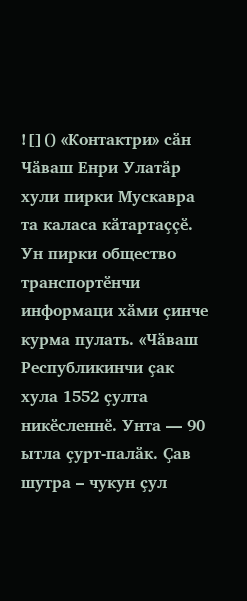![]() «Контактри» сӑн Чӑваш Енри Улатӑр хули пирки Мускавра та каласа кӑтартаҫҫӗ. Ун пирки общество транспортӗнчи информаци хӑми ҫинче курма пулать. «Чӑваш Республикинчи ҫак хула 1552 ҫулта никӗсленнӗ. Унта — 90 ытла ҫурт-палӑк. Ҫав шутра – чукун ҫул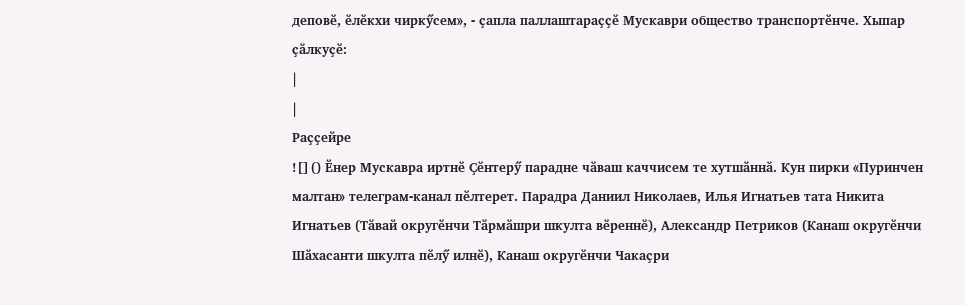деповӗ, ӗлӗкхи чиркӳсем», - ҫапла паллаштараҫҫӗ Мускаври общество транспортӗнче. Хыпар ҫӑлкуҫӗ:
|
|
Раҫҫейре
![]() Ӗнер Мускавра иртнӗ Ҫӗнтерӳ парадне чӑваш каччисем те хутшӑннӑ. Кун пирки «Пуринчен малтан» телеграм-канал пӗлтерет. Парадра Даниил Николаев, Илья Игнатьев тата Никита Игнатьев (Тӑвай округӗнчи Тӑрмӑшри шкулта вӗреннӗ), Александр Петриков (Канаш округӗнчи Шӑхасанти шкулта пӗлӳ илнӗ), Канаш округӗнчи Чакаҫри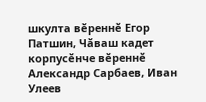шкулта вӗреннӗ Егор Патшин, Чӑваш кадет корпусӗнче вӗреннӗ Александр Сарбаев, Иван Улеев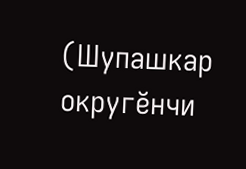(Шупашкар округӗнчи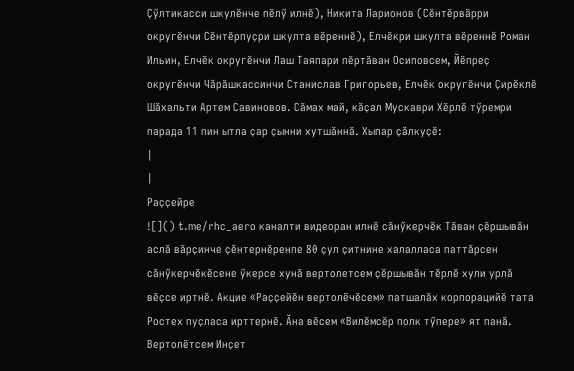Ҫӳлтикасси шкулӗнче пӗлӳ илнӗ), Никита Ларионов (Сӗнтӗрвӑрри округӗнчи Сӗнтӗрпуҫри шкулта вӗреннӗ), Елчӗкри шкулта вӗреннӗ Роман Ильин, Елчӗк округӗнчи Лаш Таяпари пӗртӑван Осиповсем, Йӗпреҫ округӗнчи Чӑрӑшкассинчи Станислав Григорьев, Елчӗк округӗнчи Ҫирӗклӗ Шӑхальти Артем Савиновов. Сӑмах май, кӑҫал Мускаври Хӗрлӗ тӳремри парада 11 пин ытла ҫар ҫынни хутшӑннӑ. Хыпар ҫӑлкуҫӗ:
|
|
Раҫҫейре
![]() t.me/rhc_aero каналти видеоран илнӗ сӑнӳкерчӗк Тӑван ҫӗршывӑн аслӑ вӑрҫинче ҫӗнтернӗренпе 80 ҫул ҫитнине халалласа паттӑрсен сӑнӳкерчӗкӗсене ӳкерсе хунӑ вертолетсем ҫӗршывӑн тӗрлӗ хули урлӑ вӗҫсе иртнӗ. Акцие «Раҫҫейӗн вертолёчӗсем» патшалӑх корпорацийӗ тата Ростех пуҫласа ирттернӗ. Ӑна вӗсем «Вилӗмсӗр полк тӳпере» ят панӑ. Вертолётсем Инҫет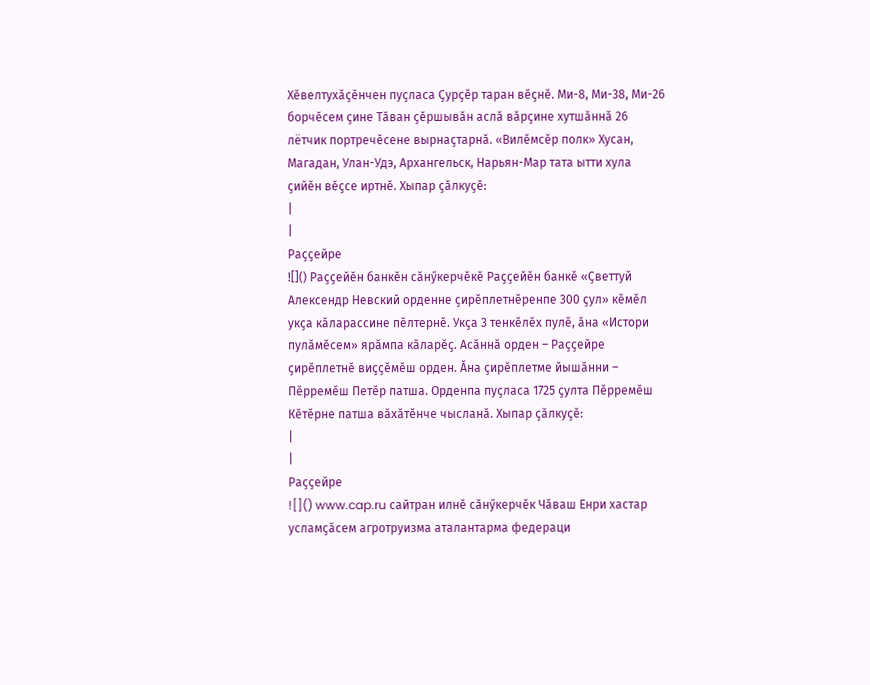Хӗвелтухӑҫӗнчен пуҫласа Ҫурҫӗр таран вӗҫнӗ. Ми-8, Ми-38, Ми-26 борчӗсем ҫине Тӑван ҫӗршывӑн аслӑ вӑрҫине хутшӑннӑ 26 лётчик портречӗсене вырнаҫтарнӑ. «Вилӗмсӗр полк» Хусан, Магадан, Улан-Удэ, Архангельск, Нарьян-Мар тата ытти хула ҫийӗн вӗҫсе иртнӗ. Хыпар ҫӑлкуҫӗ:
|
|
Раҫҫейре
![]() Раҫҫейӗн банкӗн сӑнӳкерчӗкӗ Раҫҫейӗн банкӗ «Ҫветтуй Алексендр Невский орденне ҫирӗплетнӗренпе 300 ҫул» кӗмӗл укҫа кӑларассине пӗлтернӗ. Укҫа 3 тенкӗлӗх пулӗ, ӑна «Истори пулӑмӗсем» ярӑмпа кӑларӗҫ. Асӑннӑ орден – Раҫҫейре ҫирӗплетнӗ виҫҫӗмӗш орден. Ӑна ҫирӗплетме йышӑнни – Пӗрремӗш Петӗр патша. Орденпа пуҫласа 1725 ҫулта Пӗрремӗш Кӗтӗрне патша вӑхӑтӗнче чысланӑ. Хыпар ҫӑлкуҫӗ:
|
|
Раҫҫейре
![]() www.cap.ru сайтран илнӗ сӑнӳкерчӗк Чӑваш Енри хастар усламҫӑсем агротруизма аталантарма федераци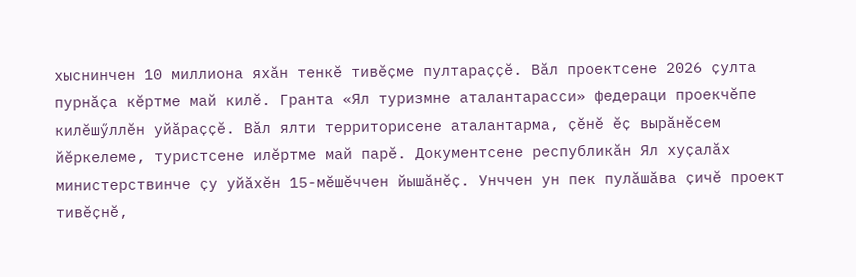хыснинчен 10 миллиона яхӑн тенкӗ тивӗҫме пултараҫҫӗ. Вӑл проектсене 2026 ҫулта пурнӑҫа кӗртме май килӗ. Гранта «Ял туризмне аталантарасси» федераци проекчӗпе килӗшӳллӗн уйӑраҫҫӗ. Вӑл ялти территорисене аталантарма, ҫӗнӗ ӗҫ вырӑнӗсем йӗркелеме, туристсене илӗртме май парӗ. Документсене республикӑн Ял хуҫалӑх министерствинче ҫу уйӑхӗн 15-мӗшӗччен йышӑнӗҫ. Унччен ун пек пулӑшӑва ҫичӗ проект тивӗҫнӗ,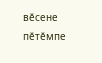вӗсене пӗтӗмпе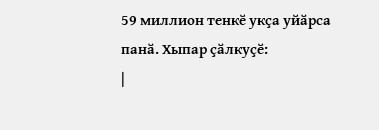59 миллион тенкӗ укҫа уйӑрса панӑ. Хыпар ҫӑлкуҫӗ:
|